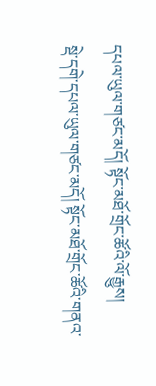དཔལ་ཡུལ་གཙང་མདོ། སྟོང་མཐོ་གྲོང་ཚོའི་ལོ་རྒྱུས།
སྡེ་དགེ་དཔལ་ཡུལ་གཙང་མདོ། སྟོང་མཐོ་གྲོང་ཚོའི་གནའ་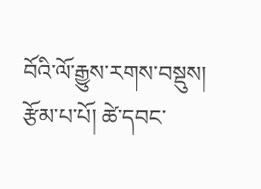བོའི་ལོ་རྒྱུས་རགས་བསྡུས།
རྩོམ་པ་པོ། ཚེ་དབང་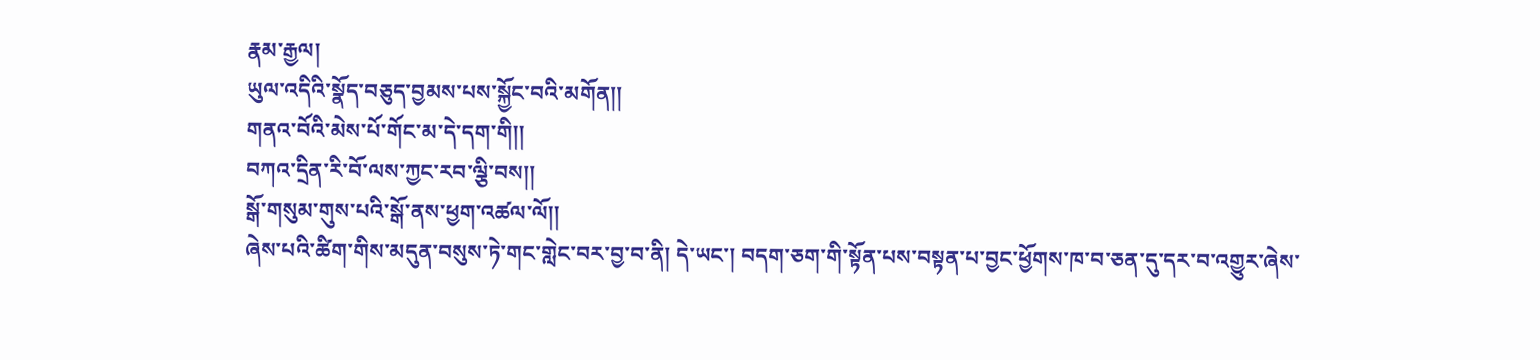རྣམ་རྒྱལ།
ཡུལ་འདིའི་སྣོད་བཅུད་བྱམས་པས་སྐྱོང་བའི་མགོན།།
གནའ་བོའི་མེས་པོ་གོང་མ་དེ་དག་གི།།
བཀའ་དྲིན་རི་བོ་ལས་ཀྱང་རབ་ལྕི་བས།།
སྒོ་གསུམ་གུས་པའི་སྒོ་ནས་ཕྱག་འཚལ་ལོ།།
ཞེས་པའི་ཚིག་གིས་མདུན་བསུས་ཏེ་གང་གླེང་བར་བྱ་བ་ནི། དེ་ཡང་། བདག་ཅག་གི་སྟོན་པས་བསྟན་པ་བྱང་ཕྱོགས་ཁ་བ་ཅན་དུ་དར་བ་འགྱུར་ཞེས་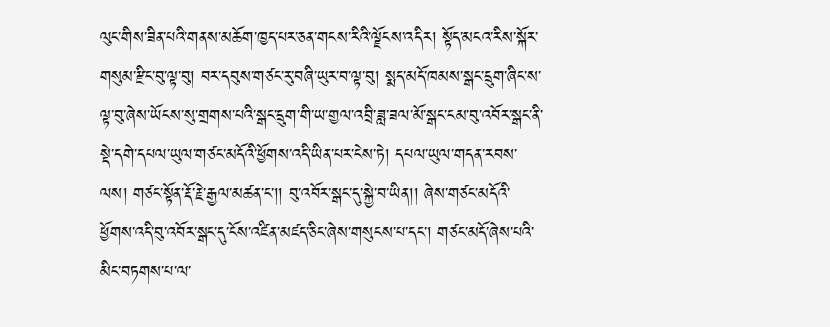ལུང་གིས་ཟིན་པའི་གནས་མཆོག་ཁྱད་པར་ཅན་གངས་རིའི་ལྗོངས་འདིར། སྟོད་མངའ་རིས་སྐོར་གསུམ་རྫིང་བུ་ལྟ་བུ། བར་དབུས་གཙང་རུ་བཞི་ཡུར་བ་ལྟ་བུ། སྨད་མདོ་ཁམས་སྒང་དྲུག་ཞིང་ས་ལྟ་བུ་ཞེས་ཡོངས་སུ་གྲགས་པའི་སྒང་དྲུག་གི་ཡ་གྱལ་འབྲི་ཟླ་ཟལ་མོ་སྒང་ངམ་བུ་འབོར་སྒང་ནི་སྡེ་དགེ་དཔལ་ཡུལ་གཙང་མདོའི་ཕྱོགས་འདི་ཡིན་པར་ངེས་ཏེ། དཔལ་ཡུལ་གདན་རབས་ལས། གཙང་སྟོན་རྡོ་རྗེ་རྒྱལ་མཚན་ང་།། བུ་འབོར་སྒང་དུ་སྐྱེ་བ་ཡིན།། ཞེས་གཙང་མདོའི་ཕྱོགས་འདི་བུ་འབོར་སྒང་དུ་ངོས་འཛིན་མཛད་ཅིང་ཞེས་གསུངས་པ་དང་། གཙང་མདོ་ཞེས་པའི་མིང་བཏགས་པ་ལ་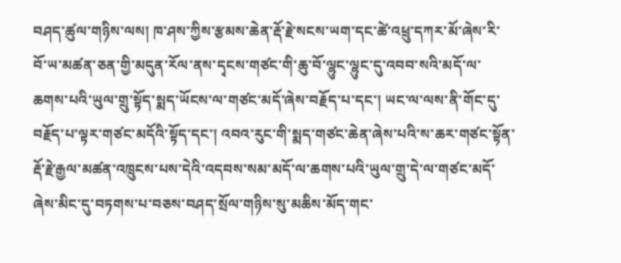བཤད་ཚུལ་གཉིས་ལས། ཁ་ཤས་ཀྱིས་རྩམས་ཆེན་རྡོ་རྗེ་སངས་ཡག་དང་ཚེ་འཕྲུ་དཀར་མོ་ཞེས་རི་བོ་ཡ་མཚན་ཅན་གྱི་མདུན་རོལ་ནས་དྭངས་གཙང་གི་ཆུ་བོ་ལྷུང་ལྷུང་དུ་འབབ་སའི་མདོ་ལ་ཆགས་པའི་ཡུལ་གྲུ་སྟོད་སྨད་ཡོངས་ལ་གཙང་མདོ་ཞེས་བརྗོད་པ་དང་། ཡང་ལ་ལས་ནི་གོང་དུ་བརྗོད་པ་ལྟར་གཙང་མདོའི་སྟོད་དང་། འབའ་རུང་གི་སྨད་གཙང་ཆེན་ཞེས་པའི་ས་ཆར་གཙང་སྟོན་རྡོ་རྗེ་རྒྱལ་མཚན་འཁྲུངས་པས་དེའི་འདབས་སམ་མདོ་ལ་ཆགས་པའི་ཡུལ་གྲུ་དེ་ལ་གཙང་མདོ་ཞེས་མིང་དུ་བཏགས་པ་བཅས་བཤད་སྲོལ་གཉིས་སུ་མཆིས་མོད་གང་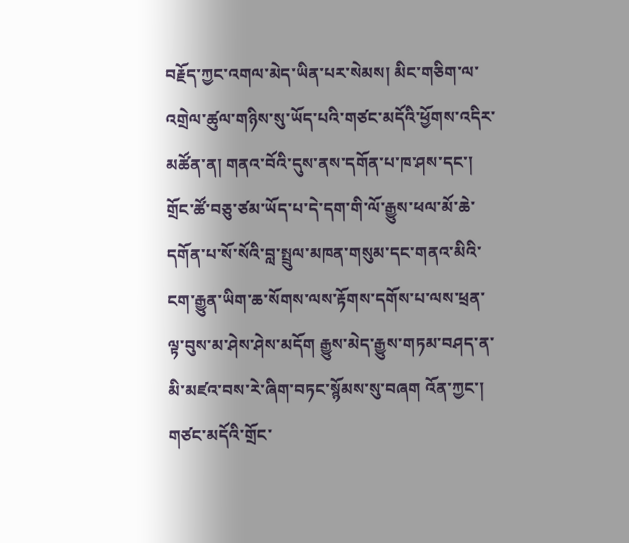བརྗོད་ཀྱང་འགལ་མེད་ཡིན་པར་སེམས། མིང་གཅིག་ལ་འགྲེལ་ཚུལ་གཉིས་སུ་ཡོད་པའི་གཙང་མདོའི་ཕྱོགས་འདིར་མཚོན་ན། གནའ་བོའི་དུས་ནས་དགོན་པ་ཁ་ཤས་དང་། གྲོང་ཚོ་བཅུ་ཙམ་ཡོད་པ་དེ་དག་གི་ལོ་རྒྱུས་ཕལ་མོ་ཆེ་དགོན་པ་སོ་སོའི་བླ་སྤྲུལ་མཁན་གསུམ་དང་གནའ་མིའི་ངག་རྒྱུན་ཡིག་ཆ་སོགས་ལས་རྟོགས་དགོས་པ་ལས་ཕྲན་ལྟ་བུས་མ་ཤེས་ཤེས་མདོག རྒྱུས་མེད་རྒྱུས་གཏམ་བཤད་ན་མི་མཛའ་བས་རེ་ཞིག་བཏང་སྙོམས་སུ་བཞག འོན་ཀྱང་། གཙང་མདོའི་གྲོང་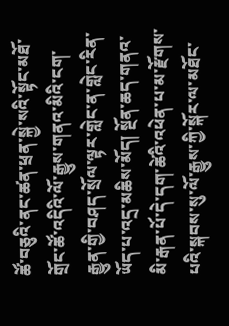ཚོ་བཅུའི་ནང་ཚན་ཕྲན་སྐྱེ་སའི་སྟོང་མཐོ་གྲོང་ཚོ་འདིའི་ལོ་རྒྱུས་གནའ་མིའི་ངག་རྒྱུན་གྱི་བཤད་སྲོལ་ལྟར་གླེང་ན་གླེང་རིན་ཡོད་པ་འདྲ་མཆིས་མོད། སྔོན་ཆད་གནའ་མི་རྒན་པོ་དེ་དག་ཚེའི་འཕེན་པ་མ་རྫོགས་པའི་སྐབས་སུ་ལོ་རྒྱུས་ཀྱི་སྐོར་ལ་མཐོང་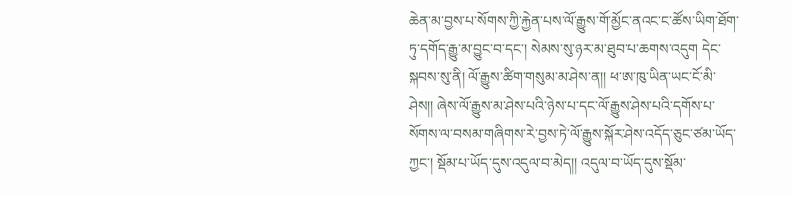ཆེན་མ་བྱས་པ་སོགས་ཀྱི་རྐྱེན་པས་ལོ་རྒྱུས་གོ་མྱོང་ནའང་ང་ཚོས་ཡིག་ཐོག་ཏུ་དགོད་རྒྱུ་མ་བྱུང་བ་དང་། སེམས་སུ་ཉར་མ་ཐུབ་པ་ཆགས་འདུག དེང་སྐབས་སུ་ནི། ལོ་རྒྱུས་ཚིག་གསུམ་མ་ཤེས་ན།། ཕ་ཨ་ཁུ་ཡིན་ཡང་ངོ་མི་ཤེས།། ཞེས་ལོ་རྒྱུས་མ་ཤེས་པའི་ཉེས་པ་དང་ལོ་རྒྱུས་ཤེས་པའི་དགོས་པ་སོགས་ལ་བསམ་གཞིགས་རེ་བྱས་ཏེ་ལོ་རྒྱུས་སྐོར་ཤེས་འདོད་ཅུང་ཙམ་ཡོད་ཀྱང་། སྡོམ་པ་ཡོད་དུས་འདུལ་བ་མེད།། འདུལ་བ་ཡོད་དུས་སྡོམ་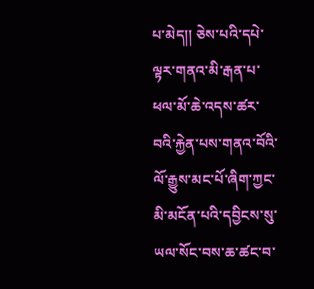པ་མེད།། ཅེས་པའི་དཔེ་ལྟར་གནའ་མི་རྒན་པ་ཕལ་མོ་ཆེ་འདས་ཚར་བའི་རྐྱེན་པས་གནའ་བོའི་ལོ་རྒྱུས་མང་པོ་ཞིག་ཀྱང་མི་མངོན་པའི་དབྱིངས་སུ་ཡལ་སོང་བས་ཆ་ཚང་བ་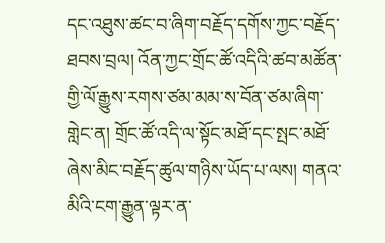དང་འཐུས་ཚང་བ་ཞིག་བརྗོད་དགོས་ཀྱང་བརྗོད་ཐབས་བྲལ། འོན་ཀྱང་གྲོང་ཚོ་འདིའི་ཚབ་མཚོན་གྱི་ལོ་རྒྱུས་རགས་ཙམ་མམ་ས་བོན་ཙམ་ཞིག་གླེང་ན། གྲོང་ཚོ་འདི་ལ་སྟོང་མཐོ་དང་སྤང་མཐོ་ཞེས་མིང་བརྗོད་ཚུལ་གཉིས་ཡོད་པ་ལས། གནའ་མིའི་ངག་རྒྱུན་ལྟར་ན་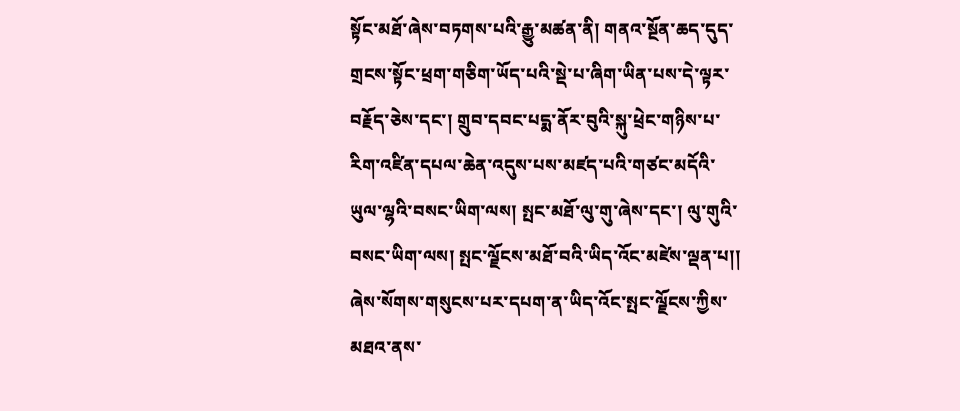སྟོང་མཐོ་ཞེས་བཏགས་པའི་རྒྱུ་མཚན་ནི། གནའ་སྔོན་ཆད་དུད་གྲངས་སྟོང་ཕྲག་གཅིག་ཡོད་པའི་སྡེ་པ་ཞིག་ཡིན་པས་དེ་ལྟར་བརྗོད་ཅེས་དང་། གྲུབ་དབང་པདྨ་ནོར་བུའི་སྐུ་ཕྲེང་གཉིས་པ་རིག་འཛིན་དཔལ་ཆེན་འདུས་པས་མཛད་པའི་གཙང་མདོའི་ཡུལ་ལྷའི་བསང་ཡིག་ལས། སྤང་མཐོ་ལུ་གུ་ཞེས་དང་། ལུ་གུའི་བསང་ཡིག་ལས། སྤང་ལྗོངས་མཐོ་བའི་ཡིད་འོང་མཛེས་ལྡན་པ།། ཞེས་སོགས་གསུངས་པར་དཔག་ན་ཡིད་འོང་སྤང་ལྗོངས་ཀྱིས་མཐའ་ནས་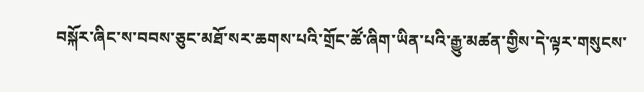བསྐོར་ཞིང་ས་བབས་ཅུང་མཐོ་སར་ཆགས་པའི་གྲོང་ཚོ་ཞིག་ཡིན་པའི་རྒྱུ་མཚན་གྱིས་དེ་ལྟར་གསུངས་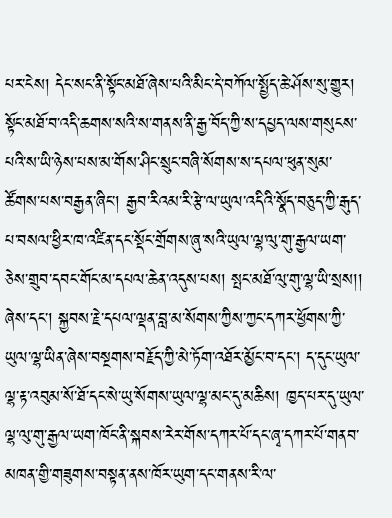པར་ངེས། དེང་སང་ནི་སྟོང་མཐོ་ཞེས་པའི་མིང་དེ་བཀོལ་སྤྱོད་ཆེ་ཤོས་སུ་གྱུར། སྟོང་མཐོ་བ་འདི་ཆགས་སའི་ས་གནས་ནི་རྒྱ་བོད་ཀྱི་ས་དཔྱད་ལས་གསུངས་པའི་ས་ཡི་ཉེས་པས་མ་གོས་ཤིང་སྲུང་བཞི་སོགས་ས་དཔལ་ཕུན་སུམ་ཚོགས་པས་བརྒྱན་ཞིང་། རྒྱབ་རིའམ་རི་རྩེ་ལ་ཡུལ་འདིའི་སྣོད་བཅུད་ཀྱི་རྒུད་པ་བསལ་ཕྱིར་ཁ་འཛིན་དང་སྡོང་གྲོགས་ཞུ་སའི་ཡུལ་ལྷ་ལུ་གུ་རྒྱལ་ཡག་ཅེས་གྲུབ་དབང་གོང་མ་དཔལ་ཆེན་འདུས་པས། སྤང་མཐོ་ལུ་གུ་ལྷ་ཡི་སྲས།། ཞེས་དང་། སྐྱབས་རྗེ་དཔལ་ལྡན་བླ་མ་སོགས་ཀྱིས་ཀྱང་དཀར་ཕྱོགས་ཀྱི་ཡུལ་ལྷ་ཡིན་ཞེས་བསྔགས་བརྗོད་ཀྱི་མེ་ཏོག་འཐོར་མྱོང་བ་དང་། ད་དུང་ཡུལ་ལྷ་རྟ་འབུམ་སོ་ཐོ་དང་སེ་ཡུ་སོགས་ཡུལ་ལྷ་མང་དུ་མཆིས། ཁྱད་པར་དུ་ཡུལ་ལྷ་ལུ་གུ་རྒྱལ་ཡག་ཁོང་ནི་སྐབས་རེར་གོས་དཀར་པོ་དང་ཞྭ་དཀར་པོ་གནབ་མཁན་གྱི་གཟུགས་བསྟན་ནས་ཁོར་ཡུག་དང་གནས་རི་ལ་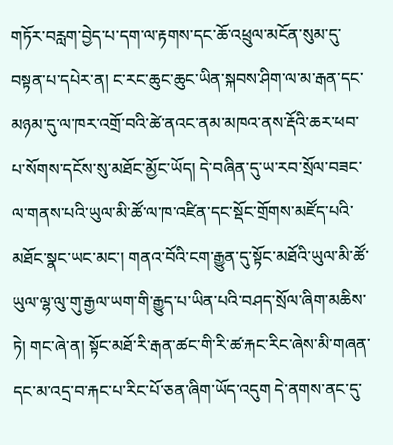གཏོར་བརླག་བྱེད་པ་དག་ལ་རྟགས་དང་ཆོ་འཕྲུལ་མངོན་སུམ་དུ་བསྟན་པ་དཔེར་ན། ང་རང་ཆུང་ཆུང་ཡིན་སྐབས་ཤིག་ལ་མ་རྒན་དང་མཉམ་དུ་ལ་ཁར་འགྲོ་བའི་ཚེ་ནའང་ནམ་མཁའ་ནས་རྡོའི་ཆར་ཕབ་པ་སོགས་དངོས་སུ་མཐོང་མྱོང་ཡོད། དེ་བཞིན་དུ་ཡ་རབ་སྲོལ་བཟང་ལ་གནས་པའི་ཡུལ་མི་ཚོ་ལ་ཁ་འཛིན་དང་སྡོང་གྲོགས་མཛོད་པའི་མཐོང་སྣང་ཡང་མང་། གནའ་བོའི་ངག་རྒྱུན་དུ་སྟོང་མཐོའི་ཡུལ་མི་ཚོ་ཡུལ་ལྷ་ལུ་གུ་རྒྱལ་ཡག་གི་རྒྱུད་པ་ཡིན་པའི་བཤད་སྲོལ་ཞིག་མཆིས་ཏེ། གང་ཞེ་ན། སྟོང་མཐོ་རི་རྒན་ཚང་གི་རི་ཚ་རྐང་རིང་ཞེས་མི་གཞན་དང་མ་འདྲ་བ་རྐང་པ་རིང་པོ་ཅན་ཞིག་ཡོད་འདུག དེ་ནགས་ནང་དུ་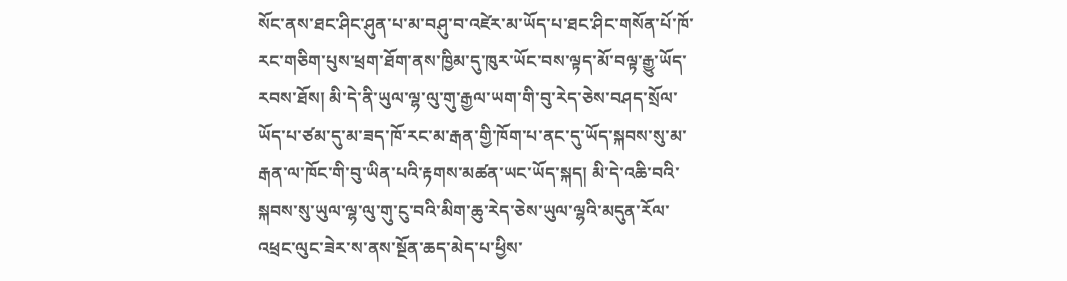སོང་ནས་ཐང་ཤིང་ཤུན་པ་མ་བཤུ་བ་འཛེར་མ་ཡོད་པ་ཐང་ཤིང་གསོན་པོ་ཁོ་རང་གཅིག་པུས་ཕྲག་ཐོག་ནས་ཁྱིམ་དུ་ཁུར་ཡོང་བས་ལྟད་མོ་བལྟ་རྒྱུ་ཡོད་རབས་ཐོས། མི་དེ་ནི་ཡུལ་ལྷ་ལུ་གུ་རྒྱལ་ཡག་གི་བུ་རེད་ཅེས་བཤད་སྲོལ་ཡོད་པ་ཙམ་དུ་མ་ཟད་ཁོ་རང་མ་རྒན་གྱི་ཁོག་པ་ནང་དུ་ཡོད་སྐབས་སུ་མ་རྒན་ལ་ཁོང་གི་བུ་ཡིན་པའི་རྟགས་མཚན་ཡང་ཡོད་སྐད། མི་དེ་འཆི་བའི་སྐབས་སུ་ཡུལ་ལྷ་ལུ་གུ་ངུ་བའི་མིག་ཆུ་རེད་ཅེས་ཡུལ་ལྷའི་མདུན་རོལ་འཕྲང་ལུང་ཟེར་ས་ནས་སྔོན་ཆད་མེད་པ་ཕྱིས་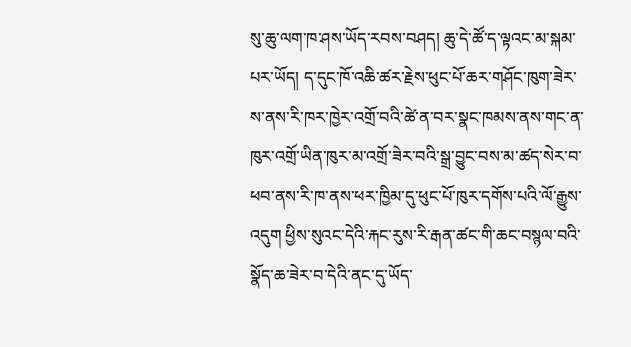སུ་ཆུ་ལག་ཁ་ཤས་ཡོད་རབས་བཤད། ཆུ་དེ་ཚོ་ད་ལྟའང་མ་སྐམ་པར་ཡོད། ད་དུང་ཁོ་འཆི་ཚར་རྗེས་ཕུང་པོ་ཆར་གཤོང་ཁུག་ཟེར་ས་ནས་རི་ཁར་ཁྱེར་འགྲོ་བའི་ཚེ་ན་བར་སྣང་ཁམས་ནས་གང་ན་ཁུར་འགྲོ་ཡིན་ཁུར་མ་འགྲོ་ཟེར་བའི་སྒྲ་བྱུང་བས་མ་ཚད་སེར་བ་ཕབ་ནས་རི་ཁ་ནས་ཕར་ཁྱིམ་དུ་ཕུང་པོ་ཁུར་དགོས་པའི་ལོ་རྒྱུས་འདུག ཕྱིས་སུའང་དེའི་རྐང་རུས་རི་རྒན་ཚང་གི་ཆང་བསྙལ་བའི་སྣོད་ཆ་ཟེར་བ་དེའི་ནང་དུ་ཡོད་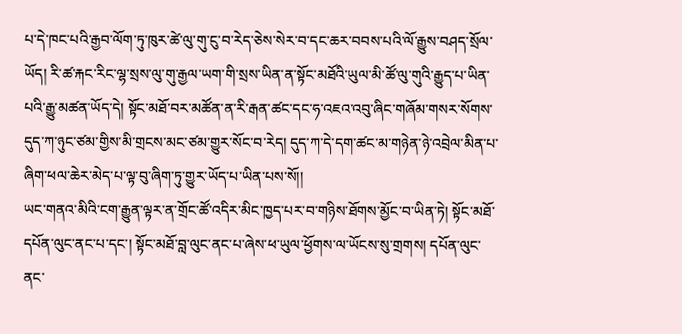པ་དེ་ཁང་པའི་རྒྱབ་ལོག་ཏུ་ཁུར་ཚེ་ལུ་གུ་ངུ་བ་རེད་ཅེས་སེར་བ་དང་ཆར་བབས་པའི་ལོ་རྒྱུས་བཤད་སྲོལ་ཡོད། རི་ཚ་རྐང་རིང་ལྷ་སྲས་ལུ་གུ་རྒྱལ་ཡག་གི་སྲས་ཡིན་ན་སྟོང་མཐོའི་ཡུལ་མི་ཚོ་ལུ་གུའི་རྒྱུད་པ་ཡིན་པའི་རྒྱུ་མཚན་ཡོད་དེ། སྟོང་མཐོ་བར་མཚོན་ན་རི་རྒན་ཚང་དང་ཧ་འཇའ་འབུ་ཞིང་གཞོམ་གསར་སོགས་དུད་ཀ་ཉུང་ཙམ་གྱིས་མི་གྲངས་མང་ཙམ་གྱུར་སོང་བ་རེད། དུད་ཀ་དེ་དག་ཚང་མ་གཉེན་ཉེ་འབྲེལ་མིན་པ་ཞིག་ཕལ་ཆེར་མེད་པ་ལྟ་བུ་ཞིག་ཏུ་གྱུར་ཡོད་པ་ཡིན་པས་སོ།།
ཡང་གནའ་མིའི་ངག་རྒྱུན་ལྟར་ན་གྲོང་ཚོ་འདིར་མིང་ཁྱད་པར་བ་གཉིས་ཐོགས་མྱོང་བ་ཡིན་ཏེ། སྟོང་མཐོ་དཔོན་ལུང་ནང་པ་དང་། སྟོང་མཐོ་བླ་ལུང་ནང་པ་ཞེས་ཕ་ཡུལ་ཕྱོགས་ལ་ཡོངས་སུ་གྲགས། དཔོན་ལུང་ནང་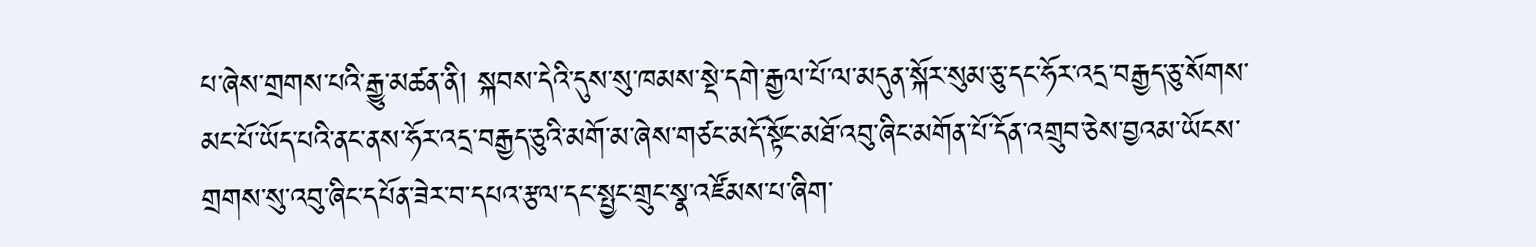པ་ཞེས་གྲགས་པའི་རྒྱུ་མཚན་ནི། སྐབས་དེའི་དུས་སུ་ཁམས་སྡེ་དགེ་རྒྱལ་པོ་ལ་མདུན་སྐོར་སུམ་ཅུ་དང་ཧོར་འདྲ་བརྒྱད་ཅུ་སོགས་མང་པོ་ཡོད་པའི་ནང་ནས་ཧོར་འདྲ་བརྒྱད་ཅུའི་མགོ་མ་ཞེས་གཙང་མདོ་སྟོང་མཐོ་འབུ་ཞིང་མགོན་པོ་དོན་འགྲུབ་ཅེས་བྱའམ་ཡོངས་གྲགས་སུ་འབུ་ཞིང་དཔོན་ཟེར་བ་དཔའ་རྩལ་དང་སྤྱང་གྲུང་སྣ་འཛོམས་པ་ཞིག་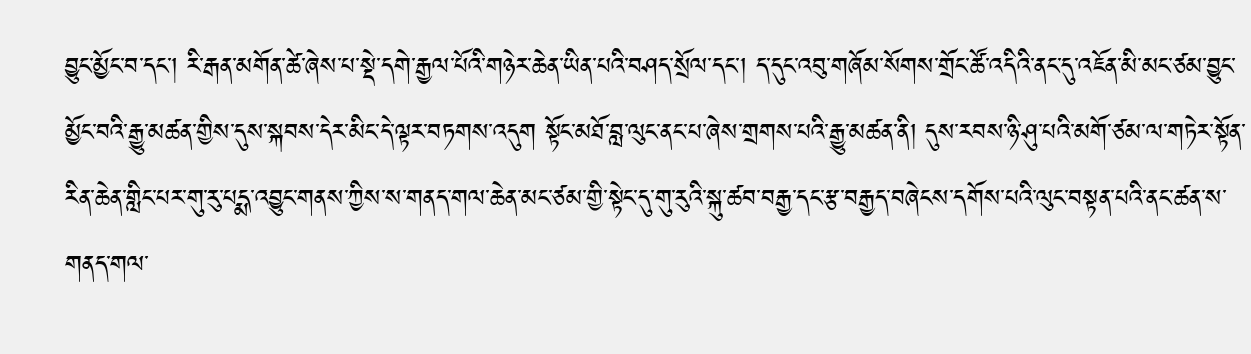བྱུང་མྱོང་བ་དང་། རི་རྒན་མགོན་ཚེ་ཞེས་པ་སྡེ་དགེ་རྒྱལ་པོའི་གཉེར་ཆེན་ཡིན་པའི་བཤད་སྲོལ་དང་། ད་དུང་འབུ་གཞོམ་སོགས་གྲོང་ཚོ་འདིའི་ནང་དུ་འཇོན་མི་མང་ཙམ་བྱུང་མྱོང་བའི་རྒྱུ་མཚན་གྱིས་དུས་སྐབས་དེར་མིང་དེ་ལྟར་བཏགས་འདུག སྟོང་མཐོ་བླ་ལུང་ནང་པ་ཞེས་གྲགས་པའི་རྒྱུ་མཚན་ནི། དུས་རབས་ཉི་ཤུ་པའི་མགོ་ཙམ་ལ་གཏེར་སྟོན་རིན་ཆེན་གླིང་པར་གུ་རུ་པདྨ་འབྱུང་གནས་ཀྱིས་ས་གནད་གལ་ཆེན་མང་ཙམ་གྱི་སྟེང་དུ་གུ་རུའི་སྐུ་ཚབ་བརྒྱ་དང་རྩ་བརྒྱད་བཞེངས་དགོས་པའི་ལུང་བསྟན་པའི་ནང་ཚན་ས་གནད་གལ་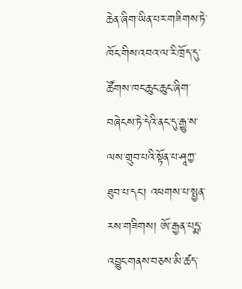ཆེན་ཞིག་ཡིན་པར་གཟིགས་ཏེ་ཁོང་གིས་འབའ་ལ་རི་ཁྲོད་དུ་ཚོགས་ཁང་ཆུང་ཆུང་ཞིག་བཞེངས་ཏེ་དེའི་ནང་དུ་རྒྱུ་ས་ལས་གྲུབ་པའི་སྟོན་པ་ཤཱཀྱ་ཐུབ་པ་དང་། འཕགས་པ་སྤྱན་རས་གཟིགས། ཨོ་རྒྱན་པདྨ་འབྱུང་གནས་བཅས་མི་ཚད་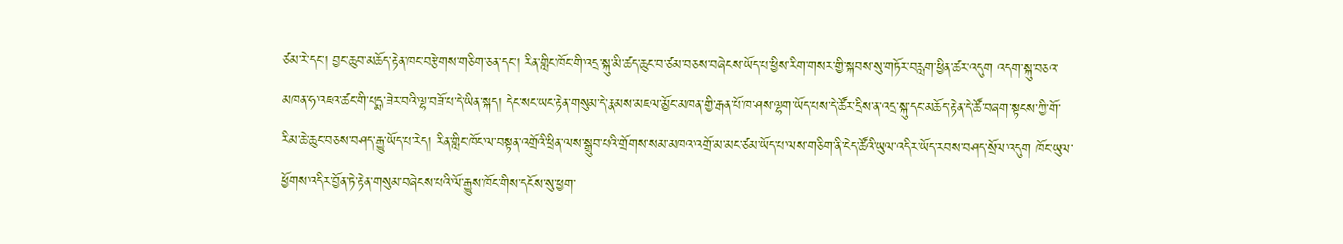ཙམ་རེ་དང་། བྱང་ཆུབ་མཆོད་རྟེན་ཁང་བརྩེགས་གཅིག་ཅན་དང་། རིན་གླིང་ཁོང་གི་འདྲ་སྐུ་མི་ཚད་ཆུང་བ་ཙམ་བཅས་བཞེངས་ཡོད་པ་ཕྱིས་རིག་གསར་གྱི་སྐབས་སུ་གཏོར་བརླག་ཕྱིན་ཚར་འདུག འདག་སྐུ་བཅའ་མཁན་ཧ་འཇའ་ཚང་གི་པདྨ་ཟེར་བའི་ལྷ་བཟོ་པ་དེ་ཡིན་སྐད། དེང་སང་ཡང་རྟེན་གསུམ་དེ་རྣམས་མཇལ་མྱོང་མཁན་གྱི་རྒན་པོ་ཁ་ཤས་ལྷག་ཡོད་པས་དེ་ཚོར་དྲིས་ན་འདྲ་སྐུ་དང་མཆོད་རྟེན་དེ་ཚོ་བཞག་སྟངས་ཀྱི་གོ་རིམ་ཆེ་ཆུང་བཅས་བཤད་རྒྱུ་ཡོད་པ་རེད། རིན་གླིང་ཁོང་ལ་བསྟན་འགྲོའི་ཕྲིན་ལས་སྒྲུབ་པའི་གྲོགས་སམ་མཁའ་འགྲོ་མ་མང་ཙམ་ཡོད་པ་ལས་གཅིག་ནི་ངེད་ཚོའི་ཡུལ་འདིར་ཡོད་རབས་བཤད་སྲོལ་འདུག ཁོང་ཡུལ་ཕྱོགས་འདིར་བྱོན་ཏེ་རྟེན་གསུམ་བཞེངས་པའི་ལོ་རྒྱུས་ཁོང་གིས་དངོས་སུ་ཕྱག་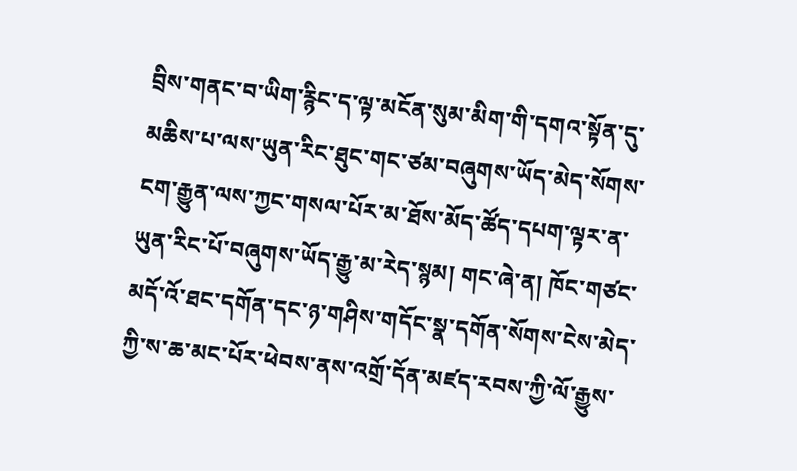བྲིས་གནང་བ་ཡིག་རྙིང་ད་ལྟ་མངོན་སུམ་མིག་གི་དགའ་སྟོན་དུ་མཆིས་པ་ལས་ཡུན་རིང་ཐུང་གང་ཙམ་བཞུགས་ཡོད་མེད་སོགས་ངག་རྒྱུན་ལས་ཀྱང་གསལ་པོར་མ་ཐོས་མོད་ཚོད་དཔག་ལྟར་ན་ཡུན་རིང་པོ་བཞུགས་ཡོད་རྒྱུ་མ་རེད་སྙམ། གང་ཞེ་ན། ཁོང་གཙང་མདོ་འོ་ཐང་དགོན་དང་ཉ་གཤིས་གདོང་སྣ་དགོན་སོགས་ངེས་མེད་ཀྱི་ས་ཆ་མང་པོར་ཕེབས་ནས་འགྲོ་དོན་མཛད་རབས་ཀྱི་ལོ་རྒྱུས་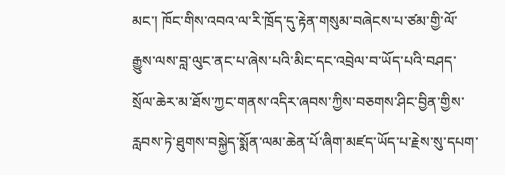མང་། ཁོང་གིས་འབའ་ལ་རི་ཁྲོད་དུ་རྟེན་གསུམ་བཞེངས་པ་ཙམ་གྱི་ལོ་རྒྱུས་ལས་བླ་ལུང་ནང་པ་ཞེས་པའི་མིང་དང་འབྲེལ་བ་ཡོད་པའི་བཤད་སྲོལ་ཆེར་མ་ཐོས་ཀྱང་གནས་འདིར་ཞབས་ཀྱིས་བཅགས་ཤིང་བྱིན་གྱིས་རླབས་ཏེ་ཐུགས་བསྐྱེད་སྨོན་ལམ་ཆེན་པོ་ཞིག་མཛད་ཡོད་པ་རྗེས་སུ་དཔག་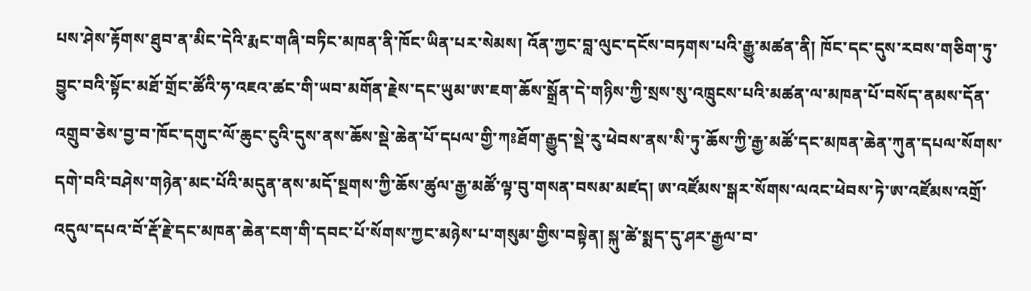པས་ཤེས་རྟོགས་ཐུབ་ན་མིང་དེའི་རྨང་གཞི་བཏིང་མཁན་ནི་ཁོང་ཡིན་པར་སེམས། འོན་ཀྱང་བླ་ལུང་དངོས་བཏགས་པའི་རྒྱུ་མཚན་ནི། ཁོང་དང་དུས་རབས་གཅིག་ཏུ་བྱུང་བའི་སྟོང་མཐོ་གྲོང་ཚོའི་ཧ་འཇའ་ཚང་གི་ཡབ་མགོན་རྗེས་དང་ཡུམ་ཨ་ཇག་ཆོས་སྒྲོན་དེ་གཉིས་ཀྱི་སྲས་སུ་འཁྲུངས་པའི་མཚན་ལ་མཁན་པོ་བསོད་ནམས་དོན་འགྲུབ་ཅེས་བྱ་བ་ཁོང་དགུང་ལོ་ཆུང་ངུའི་དུས་ནས་ཆོས་སྡེ་ཆེན་པོ་དཔལ་གྱི་ཀཿཐོག་རྒྱུད་སྡེ་རུ་ཕེབས་ནས་སི་ཏུ་ཆོས་ཀྱི་རྒྱ་མཚོ་དང་མཁན་ཆེན་ཀུན་དཔལ་སོགས་དགེ་བའི་བཤེས་གཉེན་མང་པོའི་མདུན་ནས་མདོ་སྔགས་ཀྱི་ཆོས་ཚུལ་རྒྱ་མཚོ་ལྟ་བུ་གསན་བསམ་མཛད། ཨ་འཛོམས་སྒར་སོགས་ལའང་ཕེབས་ཏེ་ཨ་འཛོམས་འགྲོ་འདུལ་དཔའ་བོ་རྡོ་རྗེ་དང་མཁན་ཆེན་ངག་གི་དབང་པོ་སོགས་ཀྱང་མཉེས་པ་གསུམ་གྱིས་བསྟེན། སྐུ་ཚེ་སྨད་དུ་ཤར་རྒྱལ་བ་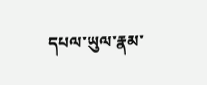དཔལ་ཡུལ་རྣམ་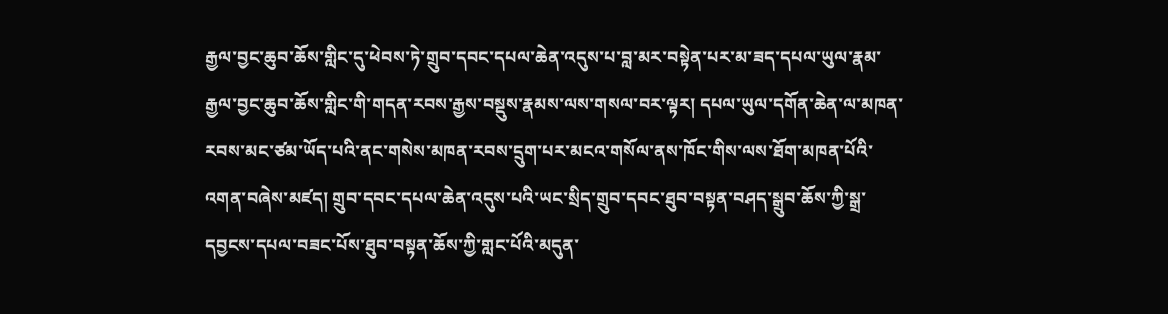རྒྱལ་བྱང་ཆུབ་ཆོས་གླིང་དུ་ཕེབས་ཏེ་གྲུབ་དབང་དཔལ་ཆེན་འདུས་པ་བླ་མར་བསྟེན་པར་མ་ཟད་དཔལ་ཡུལ་རྣམ་རྒྱལ་བྱང་ཆུབ་ཆོས་གླིང་གི་གདན་རབས་རྒྱས་བསྡུས་རྣམས་ལས་གསལ་བར་ལྟར། དཔལ་ཡུལ་དགོན་ཆེན་ལ་མཁན་རབས་མང་ཙམ་ཡོད་པའི་ནང་གསེས་མཁན་རབས་དྲུག་པར་མངའ་གསོལ་ནས་ཁོང་གིས་ལས་ཐོག་མཁན་པོའི་འགན་བཞེས་མཛད། གྲུབ་དབང་དཔལ་ཆེན་འདུས་པའི་ཡང་སྲིད་གྲུབ་དབང་ཐུབ་བསྟན་བཤད་སྒྲུབ་ཆོས་ཀྱི་སྒྲ་དབྱངས་དཔལ་བཟང་པོས་ཐུབ་བསྟན་ཆོས་ཀྱི་གླང་པོའི་མདུན་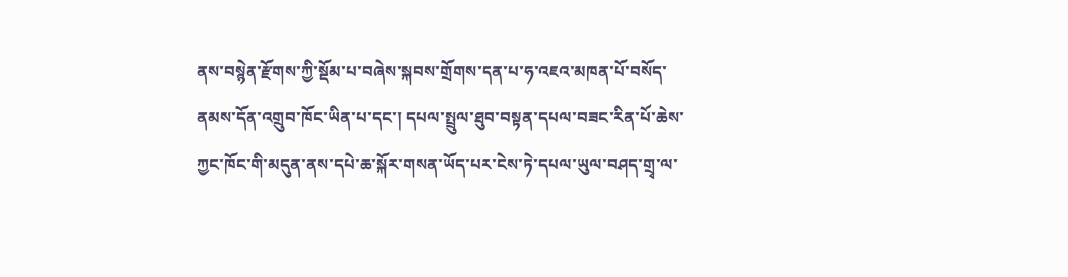ནས་བསྙེན་རྫོགས་ཀྱི་སྡོམ་པ་བཞེས་སྐབས་གྲོགས་དན་པ་ཧ་འཇའ་མཁན་པོ་བསོད་ནམས་དོན་འགྲུབ་ཁོང་ཡིན་པ་དང་། དཔལ་སྤྲུལ་ཐུབ་བསྟན་དཔལ་བཟང་རིན་པོ་ཆེས་ཀྱང་ཁོང་གི་མདུན་ནས་དཔེ་ཆ་སྐོར་གསན་ཡོད་པར་ངེས་ཏེ་དཔལ་ཡུལ་བཤད་གྲྭ་ལ་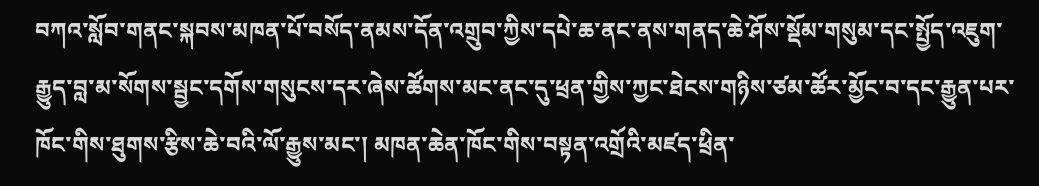བཀའ་སློབ་གནང་སྐབས་མཁན་པོ་བསོད་ནམས་དོན་འགྲུབ་ཀྱིས་དཔེ་ཆ་ནང་ནས་གནད་ཆེ་ཤོས་སྡོམ་གསུམ་དང་སྤྱོད་འཇུག་རྒྱུད་བླ་མ་སོགས་སྦྱང་དགོས་གསུངས་དར་ཞེས་ཚོགས་མང་ནང་དུ་ཕྲན་གྱིས་ཀྱང་ཐེངས་གཉིས་ཙམ་ཚོར་མྱོང་བ་དང་རྒྱུན་པར་ཁོང་གིས་ཐུགས་རྩིས་ཆེ་བའི་ལོ་རྒྱུས་མང་། མཁན་ཆེན་ཁོང་གིས་བསྟན་འགྲོའི་མཛད་ཕྲིན་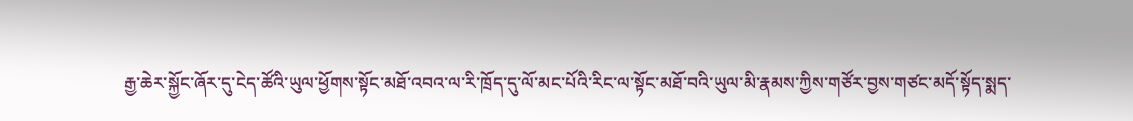རྒྱ་ཆེར་སྐྱོང་ཞོར་དུ་ངེད་ཚོའི་ཡུལ་ཕྱོགས་སྟོང་མཐོ་འབའ་ལ་རི་ཁྲོད་དུ་ལོ་མང་པོའི་རིང་ལ་སྟོང་མཐོ་བའི་ཡུལ་མི་རྣམས་ཀྱིས་གཙོར་བྱས་གཙང་མདོ་སྟོད་སྨད་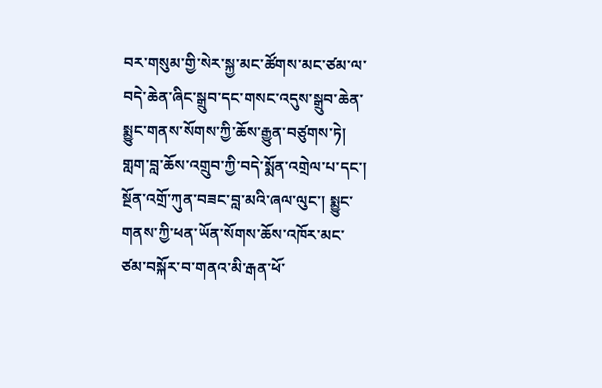བར་གསུམ་གྱི་སེར་སྐྱ་མང་ཚོགས་མང་ཙམ་ལ་བདེ་ཆེན་ཞིང་སྒྲུབ་དང་གསང་འདུས་སྒྲུབ་ཆེན་སྨྱུང་གནས་སོགས་ཀྱི་ཆོས་རྒྱུན་བཙུགས་ཏེ། གླག་བླ་ཆོས་འགྲུབ་ཀྱི་བདེ་སྨོན་འགྲེལ་པ་དང་། སྔོན་འགྲོ་ཀུན་བཟང་བླ་མའི་ཞལ་ལུང་། སྨྱུང་གནས་ཀྱི་ཕན་ཡོན་སོགས་ཆོས་འཁོར་མང་ཙམ་བསྐོར་བ་གནའ་མི་རྒན་ཕོ་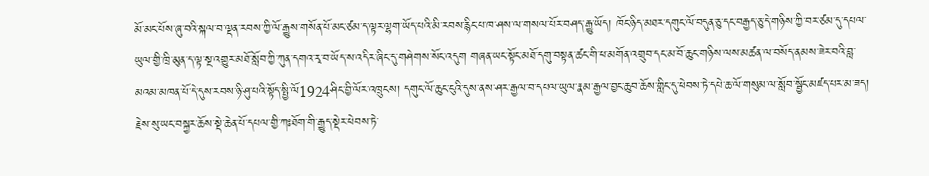མོ་མང་པོས་ཞུ་བའི་སྐལ་བ་ལྡན་རབས་ཀྱི་ལོ་རྒྱུས་གསོན་པོ་མང་ཙམ་ད་ལྟར་ལྷག་ཡོད་པའི་མི་རབས་རྙིང་པ་ཁ་ཤས་ལ་གསལ་པོར་བཤད་རྒྱུ་ཡོད། ཁོང་ཉིད་མཐར་དགུང་ལོ་བདུན་ཅུ་དང་བརྒྱད་ཅུ་དེ་གཉིས་ཀྱི་བར་ཙམ་དུ་དཔལ་ཡུལ་གྱི་ཁྲི་མུན་ད་ལྟ་སྔ་འགྱུར་མཐོ་སློབ་ཀྱི་ཀུན་དགའ་རྭ་བ་ཡོད་ས་འདིར་ཞིང་དུ་གཤེགས་སོང་འདུག གཞན་ཡང་སྟོང་མཐོ་དགུ་བསྟན་ཚང་གི་ཕ་མགོན་འགྲུབ་དང་མ་བོ་ཆུང་གཉིས་ལས་མཚན་ལ་བསོད་ནམས་ཟེར་བའི་བླ་མའམ་མཁན་པོ་དེ་དུས་རབས་ཉི་ཤུ་པའི་སྟོད་སྤྱི་ལོ1924ཤིང་བྱི་ལོར་འཁྲུངས། དགུང་ལོ་ཆུང་ངུའི་དུས་ནས་ཤར་རྒྱལ་བ་དཔལ་ཡུལ་རྣམ་རྒྱལ་བྱང་ཆུབ་ཆོས་གླིང་དུ་ཕེབས་ཏེ་དཔེ་ཆ་ལོ་གསུམ་ལ་སློབ་སྦྱོང་མཛད་པར་མ་ཟད། རྗེས་སུ་ཡང་བསྐྱར་ཆོས་སྡེ་ཆེན་པོ་དཔལ་གྱི་ཀཿཐོག་གི་རྒྱུད་སྡེར་ཕེབས་ཏེ་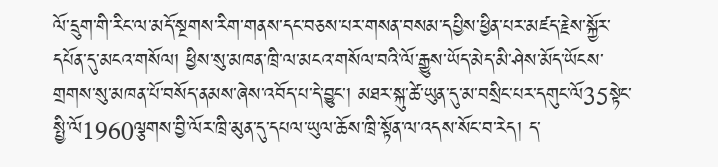ལོ་དྲུག་གི་རིང་ལ་མདོ་སྔགས་རིག་གནས་དང་བཅས་པར་གསན་བསམ་དཔྱིས་ཕྱིན་པར་མཛད་རྗེས་སྐྱོར་དཔོན་དུ་མངའ་གསོལ། ཕྱིས་སུ་མཁན་ཁྲི་ལ་མངའ་གསོལ་བའི་ལོ་རྒྱུས་ཡོད་མེད་མི་ཤེས་མོད་ཡོངས་གྲགས་སུ་མཁན་པོ་བསོད་ནམས་ཞེས་འབོད་པ་དེ་བྱུང་། མཐར་སྐུ་ཚེ་ཡུན་དུ་མ་བསྲིང་པར་དགུང་ལོ35སྟེང་སྤྱི་ལོ1960ལྕགས་བྱི་ལོར་ཁྲི་མུན་དུ་དཔལ་ཡུལ་ཆོས་ཁྲི་སྟོན་ལ་འདས་སོང་བ་རེད། ད་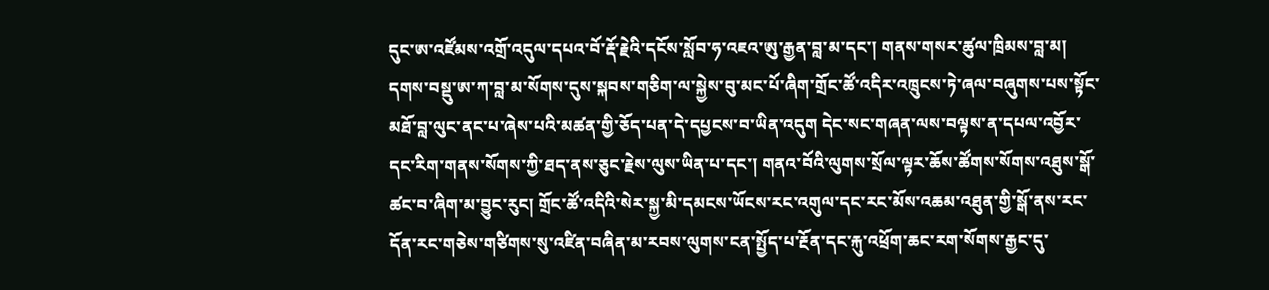དུང་ཨ་འཛོམས་འགྲོ་འདུལ་དཔའ་བོ་རྡོ་རྗེའི་དངོས་སློབ་ཧ་འཇའ་ཨུ་རྒྱན་བླ་མ་དང་། གནས་གསར་ཚུལ་ཁྲིམས་བླ་མ། དགས་བསྡུ་ཨ་ཀ་བླ་མ་སོགས་དུས་སྐབས་གཅིག་ལ་སྐྱེས་བུ་མང་པོ་ཞིག་གྲོང་ཚོ་འདིར་འཁྲུངས་ཏེ་ཞལ་བཞུགས་པས་སྟོང་མཐོ་བླ་ལུང་ནང་པ་ཞེས་པའི་མཚན་གྱི་ཅོད་པན་དེ་དཔྱངས་བ་ཡིན་འདུག དེང་སང་གཞན་ལས་བལྟས་ན་དཔལ་འབྱོར་དང་རིག་གནས་སོགས་ཀྱི་ཐད་ནས་ཅུང་རྗེས་ལུས་ཡིན་པ་དང་། གནའ་བོའི་ལུགས་སྲོལ་ལྟར་ཆོས་ཚོགས་སོགས་འཐུས་སྒོ་ཚང་བ་ཞིག་མ་བྱུང་རུང། གྲོང་ཚོ་འདིའི་སེར་སྐྱ་མི་དམངས་ཡོངས་རང་འགུལ་དང་རང་མོས་འཆམ་འཐུན་གྱི་སྒོ་ནས་རང་དོན་རང་གཅེས་གཙིགས་སུ་འཛིན་བཞིན་མ་རབས་ལུགས་ངན་སྤྱོད་པ་རྔོན་དང་རྐུ་འཕྲོག་ཆང་རག་སོགས་རྒྱང་དུ་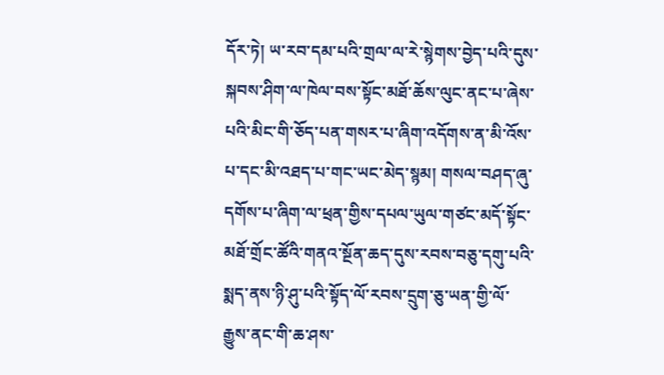དོར་ཏེ། ཡ་རབ་དམ་པའི་གྲལ་ལ་རེ་སྙེགས་བྱེད་པའི་དུས་སྐབས་ཤིག་ལ་ཁེལ་བས་སྟོང་མཐོ་ཆོས་ལུང་ནང་པ་ཞེས་པའི་མིང་གི་ཅོད་པན་གསར་པ་ཞིག་འདོགས་ན་མི་འོས་པ་དང་མི་འཐད་པ་གང་ཡང་མེད་སྙམ། གསལ་བཤད་ཞུ་དགོས་པ་ཞིག་ལ་ཕྲན་གྱིས་དཔལ་ཡུལ་གཙང་མདོ་སྟོང་མཐོ་གྲོང་ཚོའི་གནའ་སྔོན་ཆད་དུས་རབས་བཅུ་དགུ་པའི་སྨད་ནས་ཉི་ཤུ་པའི་སྟོད་ལོ་རབས་དྲུག་ཅུ་ཡན་གྱི་ལོ་རྒྱུས་ནང་གི་ཆ་ཤས་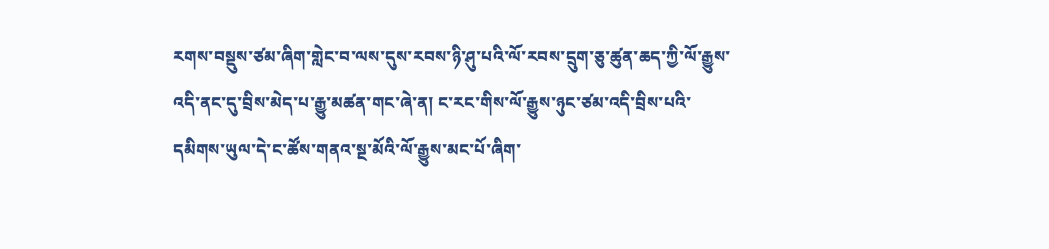རགས་བསྡུས་ཙམ་ཞིག་གླེང་བ་ལས་དུས་རབས་ཉི་ཤུ་པའི་ལོ་རབས་དྲུག་ཅུ་ཚུན་ཆད་ཀྱི་ལོ་རྒྱུས་འདི་ནང་དུ་བྲིས་མེད་པ་རྒྱུ་མཚན་གང་ཞེ་ན། ང་རང་གིས་ལོ་རྒྱུས་ཉུང་ཙམ་འདི་བྲིས་པའི་དམིགས་ཡུལ་དེ་ང་ཚོས་གནའ་སྔ་མོའི་ལོ་རྒྱུས་མང་པོ་ཞིག་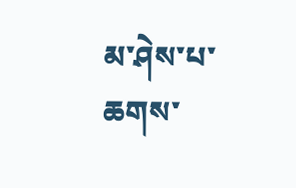མ་ཤེས་པ་ཆགས་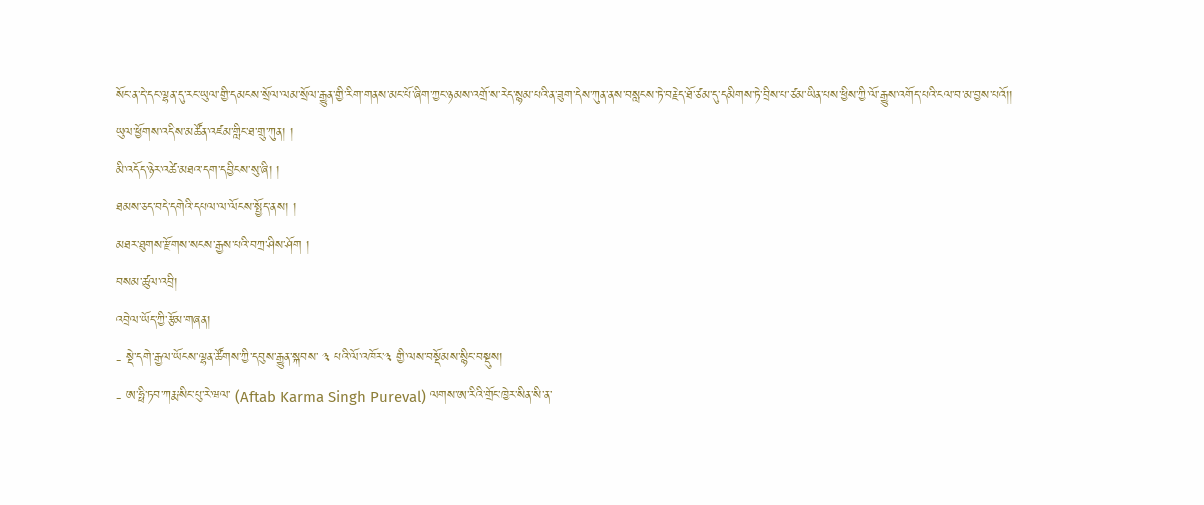སོང་ན་དེ་དང་ལྷན་དུ་རང་ཡུལ་གྱི་དམངས་སྲོལ་ལམ་སྲོལ་རྒྱུན་གྱི་རིག་གནས་མང་པོ་ཞིག་ཀྱང་ཉམས་འགྲོ་ས་རེད་སྙམ་པའི་ན་ཟུག་དེས་ཀུན་ནས་བསླངས་ཏེ་བརྗེད་ཐོ་ཙམ་དུ་དམིགས་ཏེ་བྲིས་པ་ཙམ་ཡིན་པས་ཕྱིས་ཀྱི་ལོ་རྒྱུས་འགོད་པའི་ངལ་བ་མ་བྱས་པའོ།།
ཡུལ་ཕྱོགས་འདིས་མཚོན་འཛམ་གླིང་ཐ་གྲུ་ཀུན། །
མི་འདོད་ཉེར་འཚེ་མཐའ་དག་དབྱིངས་སུ་ཞི། །
ཐམས་ཅད་བདེ་དགེའི་དཔལ་ལ་ལོངས་སྤྱོད་ནས། །
མཐར་ཐུགས་རྫོགས་སངས་རྒྱས་པའི་བཀྲ་ཤིས་ཤོག །
བསམ་ཚུལ་འབྲི།
འབྲེལ་ཡོད་ཀྱི་རྩོམ་གཞན།
- སྡེ་དགེ་རྒྱལ་ཡོངས་ལྷན་ཚོགས་ཀྱི་དབུས་རྒྱུན་སྐབས་ ༣ པའི་ལོ་འཁོར་༣ གྱི་ལས་བསྡོམས་སྙིང་བསྡུས།
- ཨ་ཧྥི་ཏབ་ཀརྨ་སིང་པུ་རེ་ཝལ་ (Aftab Karma Singh Pureval) ལགས་ཨ་རིའི་གྲོང་ཁྱེར་སིན་སི་ན་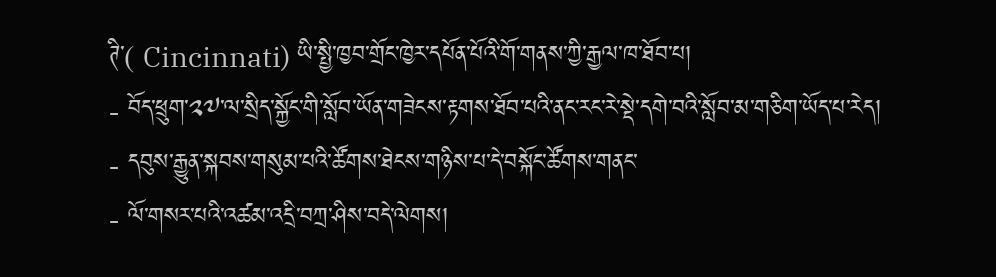ཊི་( Cincinnati) ཡི་སྤྱི་ཁྱབ་གྲོང་ཁྱེར་དཔོན་པོའི་གོ་གནས་ཀྱི་རྒྱལ་ཁ་ཐོབ་པ།
- བོད་ཕྲུག་༢༧་ལ་སྲིད་སྐྱོང་གི་སློབ་ཡོན་གཟེངས་རྟགས་ཐོབ་པའི་ནང་རང་རེ་སྡེ་དགེ་བའི་སློབ་མ་གཅིག་ཡོད་པ་རེད།
- དབུས་རྒྱུན་སྐབས་གསུམ་པའི་ཚོགས་ཐེངས་གཉིས་པ་དེ་བསྐོང་ཚོགས་གནང་
- ལོ་གསར་པའི་འཚམ་འདྲི་བཀྲ་ཤིས་བདེ་ལེགས།